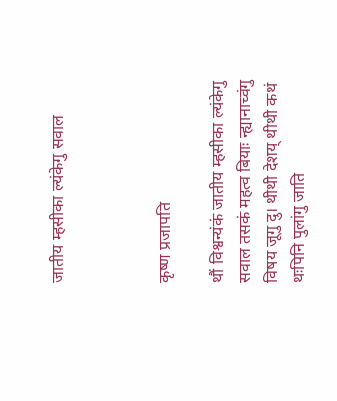जातीय म्हसीका ल्यंकेगु सवाल



कृष्ण प्रजापति

थौं विश्वन्यंकं जातीय म्हसीका ल्यंकेगु सवाल तसकं महत्व बियाः न्ह्यानाच्वंगु विषय जूगु दु। थीथी देशय् थीथी कथं थःपिनि पुलांगु जाति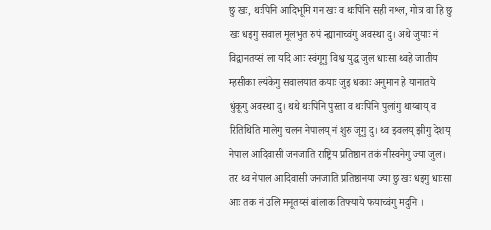छु खः, थःपिनि आदिभूमि गन खः व थःपिनि सही नश्ल, गोत्र वा हि छु खः धइगु सवाल मूलभुत रुपं न्ह्यानाच्वंगु अवस्था दु। अथे जुयाः नं विद्वानतय्सं ला यदि आः स्वंगूगु विश्व युद्ध जुल धाःसा थ्वहे जातीय म्हसीका ल्यंकेगु सवालयात कयाः जुइ धकाः अनुमान हे यानातये धुंकूगु अवस्था दु। थथे थःपिनि पुस्ता व थःपिनि पुलांगु थाय्बाय् व रितिथिति मालेगु चलन नेपालय् नं शुरु जूगु दु। थ्व झ्वलय् झीगु देशय् नेपाल आदिवासी जनजाति राष्ट्रिय प्रतिष्ठान तकं नीस्वनेगु ज्या जुल। तर थ्व नेपाल आदिवासी जनजाति प्रतिष्ठानया ज्या छु खः धइगु धाःसा आः तक नं उलि मनूतय्सं बांलाक तिफ्याये फयाच्वंगु मदुनि ।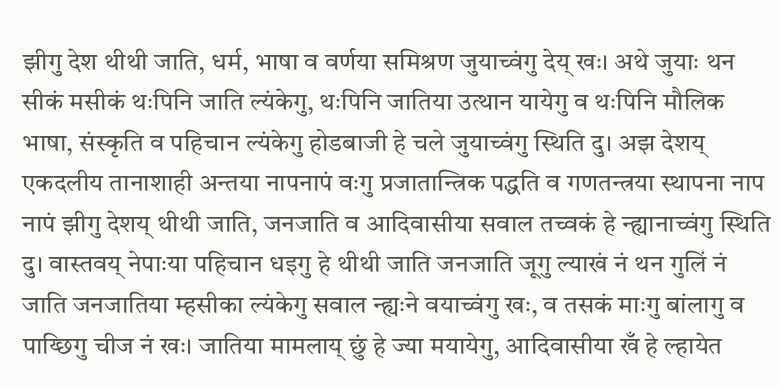झीगु देश थीथी जाति, धर्म, भाषा व वर्णया समिश्रण जुयाच्वंगु देय् खः। अथे जुयाः थन सीकं मसीकं थःपिनि जाति ल्यंकेगु, थःपिनि जातिया उत्थान यायेगु व थःपिनि मौलिक भाषा, संस्कृति व पहिचान ल्यंकेगु होडबाजी हे चले जुयाच्वंगु स्थिति दु। अझ देशय् एकदलीय तानाशाही अन्तया नापनापं वःगु प्रजातान्त्रिक पद्धति व गणतन्त्रया स्थापना नाप नापं झीगु देशय् थीथी जाति, जनजाति व आदिवासीया सवाल तच्वकं हे न्ह्यानाच्वंगु स्थिति दु। वास्तवय् नेपाःया पहिचान धइगु हे थीथी जाति जनजाति जूगु ल्याखं नं थन गुलिं नं जाति जनजातिया म्हसीका ल्यंकेगु सवाल न्ह्यःने वयाच्वंगु खः, व तसकं माःगु बांलागु व पाय्छिगु चीज नं खः। जातिया मामलाय् छुं हे ज्या मयायेगु, आदिवासीया खँ हे ल्हायेत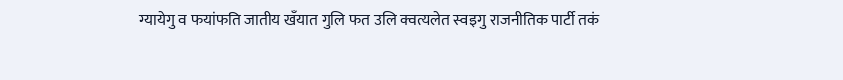ग्यायेगु व फयांफति जातीय खँयात गुलि फत उलि क्वत्यलेत स्वइगु राजनीतिक पार्टी तकं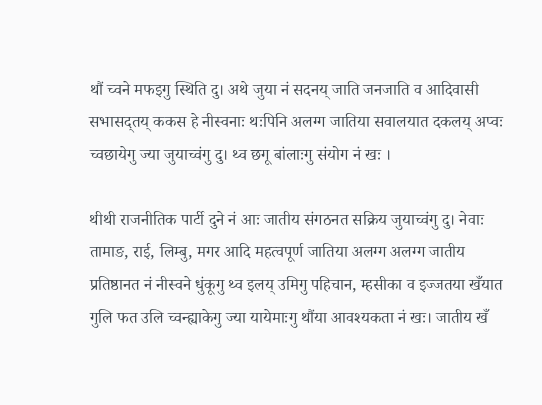थौं च्वने मफइगु स्थिति दु। अथे जुया नं सदनय् जाति जनजाति व आदिवासी सभासद्तय् ककस हे नीस्वनाः थःपिनि अलग्ग जातिया सवालयात दकलय् अप्वः च्वछायेगु ज्या जुयाच्वंगु दु। थ्व छगू बांलाःगु संयोग नं खः ।

थीथी राजनीतिक पार्टी दुने नं आः जातीय संगठनत सक्रिय जुयाच्वंगु दु। नेवाः तामाङ, राई, लिम्बु, मगर आदि महत्वपूर्ण जातिया अलग्ग अलग्ग जातीय प्रतिष्ठानत नं नीस्वने धुंकूगु थ्व इलय् उमिगु पहिचान, म्हसीका व इज्जतया खँयात गुलि फत उलि च्वन्ह्याकेगु ज्या यायेमाःगु थौंया आवश्यकता नं खः। जातीय खँ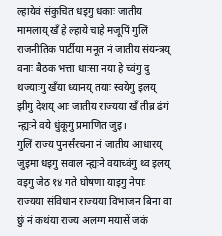ल्हायेवं संकुचित धइगु धकाः जातीय मामलाय् खँ हे ल्हाये चाहे मजूपिं गुलिं राजनीतिक पार्टीया मनूत नं जातीय संयन्त्रय् वनाः बैठक भत्ता धाःसा नया हे च्वंगु दु थज्याःगु खँया ध्यानय् तयाः स्वयेगु इलय् झीगु देशय् आः जातीय राज्यया खँ तीब्र ढंगं न्ह्यःने वये धुंकूगु प्रमाणित जुइ।
गुलिं राज्य पुनर्संरचना नं जातीय आधारय् जुइमा धइगु सवाल न्ह्यःने वयाच्वंगु थ्व इलय् वइगु जेठ १४ गते घोषणा याइगु नेपाः राज्यया संविधान राज्यया विभाजन बिना वा छुं नं कथंया राज्य अलग्ग मयासें जकं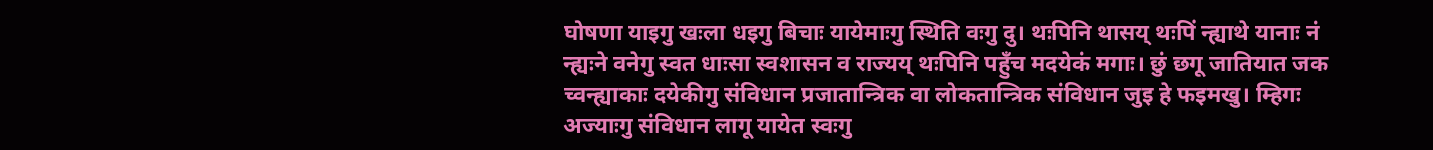घोषणा याइगु खःला धइगु बिचाः यायेमाःगु स्थिति वःगु दु। थःपिनि थासय् थःपिं न्ह्याथे यानाः नं न्ह्यःने वनेगु स्वत धाःसा स्वशासन व राज्यय् थःपिनि पहुँच मदयेकं मगाः। छुं छगू जातियात जक च्वन्ह्याकाः दयेकीगु संविधान प्रजातान्त्रिक वा लोकतान्त्रिक संविधान जुइ हे फइमखु। म्हिगः अज्याःगु संविधान लागू यायेत स्वःगु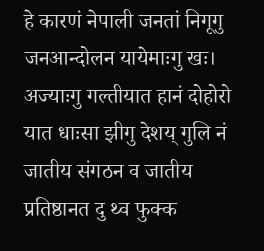हे कारणं नेपाली जनतां निगूगु जनआन्दोलन यायेमाःगु खः। अज्याःगु गल्तीयात हानं दोहोरो यात धाःसा झीगु देशय् गुलि नं जातीय संगठन व जातीय प्रतिष्ठानत दु थ्व फुक्क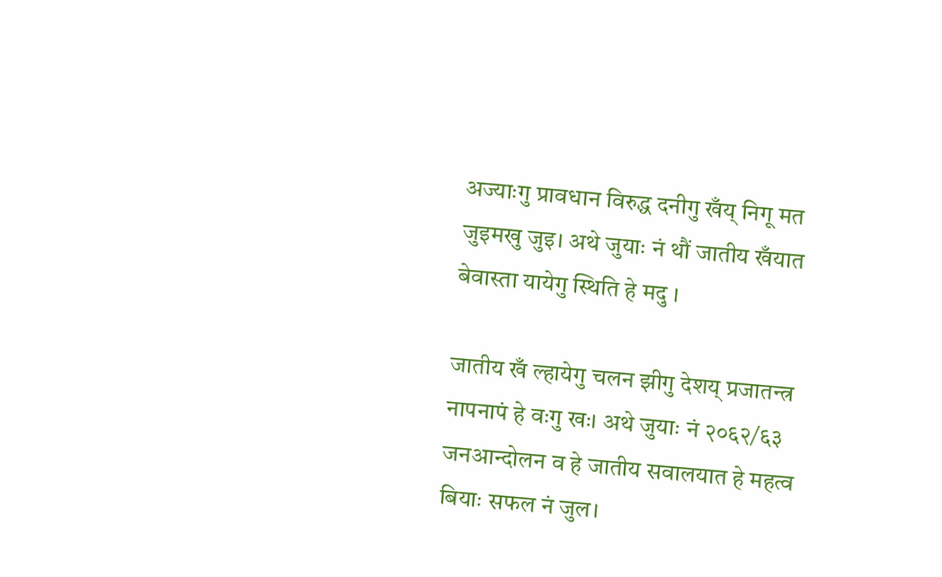अज्याःगु प्रावधान विरुद्ध दनीगु खँय् निगू मत जुइमखु जुइ। अथे जुयाः नं थौं जातीय खँयात बेवास्ता यायेगु स्थिति हे मदु ।

जातीय खँ ल्हायेगु चलन झीगु देशय् प्रजातन्त्र नापनापं हे वःगु खः। अथे जुयाः नं २०६२/६३ जनआन्दोलन व हे जातीय सवालयात हे महत्व बियाः सफल नं जुल।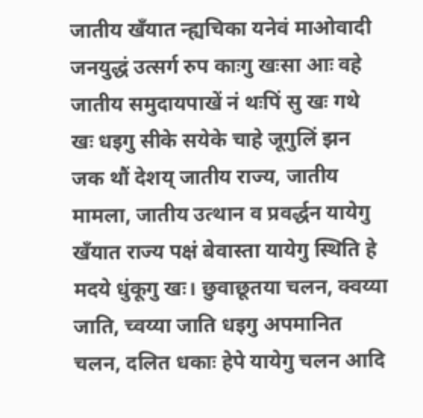जातीय खँयात न्ह्यचिका यनेवं माओवादी जनयुद्धं उत्सर्ग रुप काःगु खःसा आः वहे जातीय समुदायपाखें नं थःपिं सु खः गथे खः धइगु सीके सयेके चाहे जूगुलिं झन जक थौं देशय् जातीय राज्य, जातीय मामला, जातीय उत्थान व प्रवर्द्धन यायेगु खँयात राज्य पक्षं बेवास्ता यायेगु स्थिति हे मदये धुंकूगु खः। छुवाछूतया चलन, क्वय्या जाति, च्वय्या जाति धइगु अपमानित चलन, दलित धकाः हेपे यायेगु चलन आदि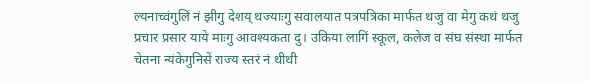ल्यनाच्वंगुलिं नं झीगु देशय् थज्याःगु सवालयात पत्रपत्रिका मार्फत थजु वा मेगु कथं थजु प्रचार प्रसार याये माःगु आवश्यकता दु। उकिया लागिं स्कूल, कलेज व संघ संस्था मार्फत चेतना न्यंकेगुनिसें राज्य स्तरं नं थीथी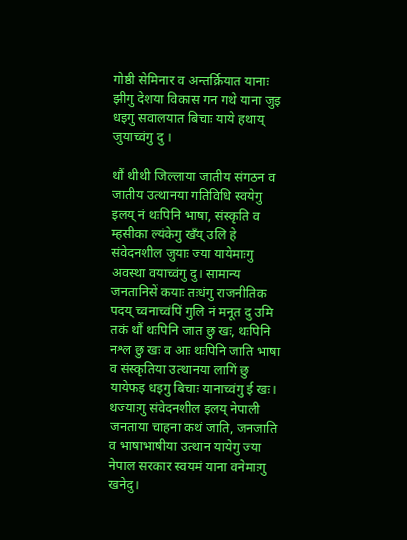गोष्ठी सेमिनार व अन्तर्क्रियात यानाः झीगु देशया विकास गन गथे याना जुइ धइगु सवालयात बिचाः याये हथाय् जुयाच्वंगु दु ।

थौं थीथी जिल्लाया जातीय संगठन व जातीय उत्थानया गतिविधि स्वयेगु इलय् नं थःपिनि भाषा, संस्कृति व म्हसीका ल्यंकेगु खँय् उलि हे संवेदनशील जुयाः ज्या यायेमाःगु अवस्था वयाच्वंगु दु। सामान्य जनतानिसें कयाः तःधंगु राजनीतिक पदय् च्वनाच्वंपिं गुलि नं मनूत दु उमि तकं थौं थःपिनि जात छु खः, थःपिनि नश्ल छु खः व आः थःपिनि जाति भाषा व संस्कृतिया उत्थानया लागिं छु यायेफइ धइगु बिचाः यानाच्वंगु ई खः। थज्याःगु संवेदनशील इलय् नेपाली जनताया चाहना कथं जाति, जनजाति व भाषाभाषीया उत्थान यायेगु ज्या नेपाल सरकार स्वयमं याना वनेमाःगु खनेदु।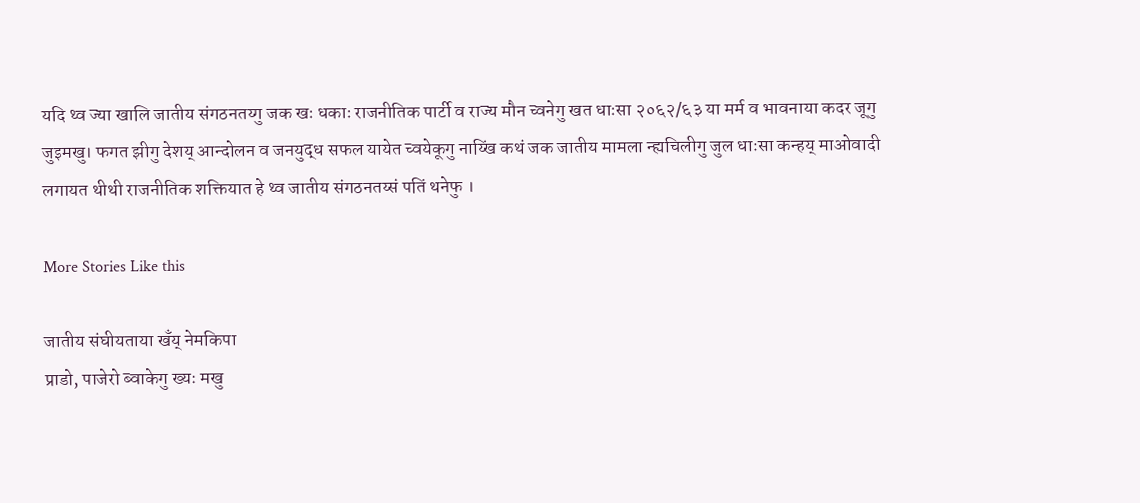यदि थ्व ज्या खालि जातीय संगठनतय्गु जक खः धकाः राजनीतिक पार्टी व राज्य मौन च्वनेगु खत धाःसा २०६२/६३ या मर्म व भावनाया कदर जूगु जुइमखु। फगत झीगु देशय् आन्दोलन व जनयुद्ध सफल यायेत च्वयेकूगु नाय्खिं कथं जक जातीय मामला न्ह्यचिलीगु जुल धाःसा कन्हय् माओवादी लगायत थीथी राजनीतिक शक्तियात हे थ्व जातीय संगठनतय्सं पतिं थनेफु ।

More Stories Like this

जातीय संघीयताया खँय् नेमकिपा
प्राडो, पाजेरो ब्वाकेगु ख्यः मखु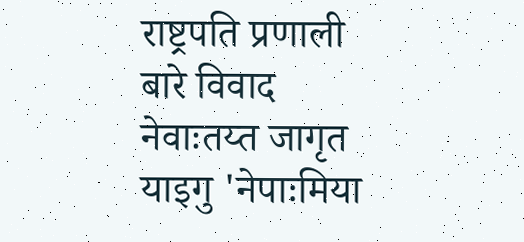राष्ट्रपति प्रणाली बारे विवाद
नेवाःतय्त जागृत याइगु 'नेपाःमिया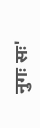नुगः सः'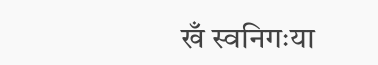खँ स्वनिगःया